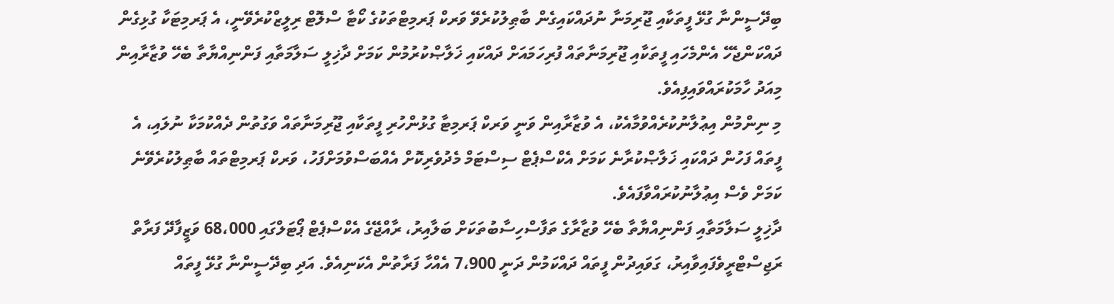ބިދޭސީންނާ ގުޅޭ ފީތަކާއި ޖޫރިމަނާ ނުދައްކައިގެން ބާޠިލުކުރެވޭ ވަރކް ޕަރމިޓްތަކުގެ ކޯޓާ ސްލޮޓް ރިލީޒްކުރެވޭނީ، އެ ޕަރމިޓަކާ ގުޅިގެން ދައްކަންޖެހޭ އެންމެހައި ފީތަކާއި ޖޫރިމަނާތައް ފުރިހަމައަށް ދައްކައި ޚަލާޞްކުރުމުން ކަމަށް ދާޚިލީ ސަލާމަތާއި ފަންނިއްޔާތާ ބެހޭ ވުޒާރާއިން މިއަދު ހާމަކުރައްވައިފިއެވެ.
މި ނިންމުން އިޢުލާނުކުރެއްވުމާއެކު، އެ ވުޒާރާއިން ވަނީ ވަރކް ޕަރމިޓާ ގުޅުންހުރި ފީތަކާއި ޖޫރިމަނާތައް ވަގުތުން ދެއްކުމަކާ ނުލައި، އެ ފީތައް ފަހުން ދައްކައި ޚަލާޞްކުރާނެ ކަމަށް އެކްސްޕެޓް ސިސްޓަމް މެދުވެރިކޮށް އެއްބަސްވުމަށްފަހު، ވަރކް ޕަރމިޓްތައް ބާޠިލުކުރެވޭނެ ކަމަށް ވެސް އިޢުލާނުކުރައްވާފައެވެ.
ދާޚިލީ ސަލާމަތާއި ފަންނިއްޔާތާ ބެހޭ ވުޒާރާގެ ތަފާސްހިސާބުތަކަށް ބަލާއިރު، ރާއްޖޭގެ އެކްސްޕެޓް ޕޯޓަލްގައި 68،000 ވަޒީފާދޭ ފަރާތް ރަޖިސްޓްރީވެފައިވާއިރު، ގަވައިދުން ފީތައް ދައްކަމުން ދަނީ 7،900 އެއްހާ ފަރާތުން އެކަނިއެވެ. އަދި ބިދޭސީންނާ ގުޅޭ ފީތައް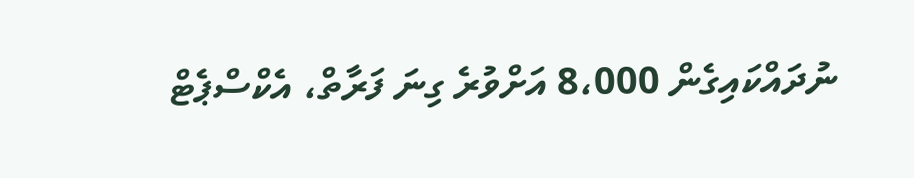ނުދައްކައިގެން 8،000 އަށްވުރެ ގިނަ ފަރާތް، އެކްސްޕެޓް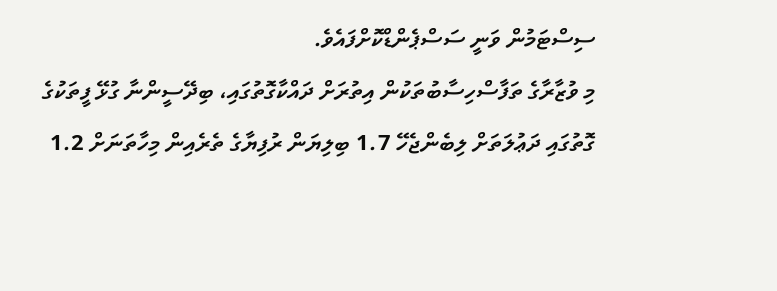ސިސްޓަމުން ވަނީ ސަސްޕެންޑްކޮށްފައެވެ.
މި ވުޒާރާގެ ތަފާސްހިސާބުތަކުން އިތުރަށް ދައްކާގޮތުގައި، ބިދޭސީންނާ ގުޅޭ ފީތަކުގެ ގޮތުގައި ދަޢުލަތަށް ލިބެންޖެހޭ 1.7 ބިލިޔަން ރުފިޔާގެ ތެރެއިން މިހާތަނަށް 1.2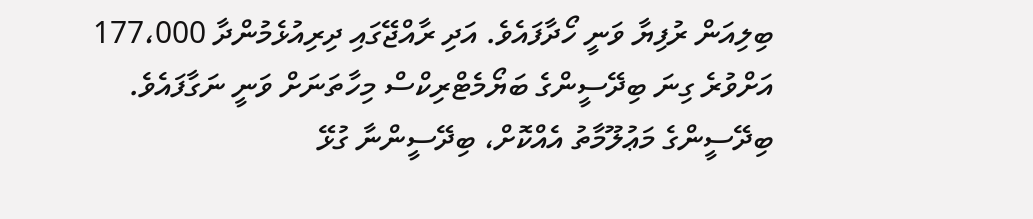ބިލިއަން ރުފިޔާ ވަނީ ހޯދާފައެވެ. އަދި ރާއްޖޭގައި ދިރިއުޅެމުންދާ 177،000 އަށްވުރެ ގިނަ ބިދޭސީންގެ ބަޔޯމެޓްރިކްސް މިހާތަނަށް ވަނީ ނަގާފައެވެ.
ބިދޭސީންގެ މަޢުލޫމާތު އެއްކޮށް، ބިދޭސީންނާ ގުޅޭ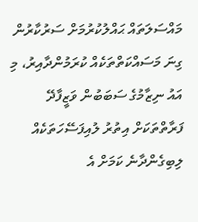މައްސަލަތައް ޙައްލުކުރުމަށް ސަރުކާރުން ގިނަ މަސައްކަތްތަކެއް ކުރަމުންދާއިރު، މި އައު ނިޒާމުގެ ސަބަބުން ވަޒީފާދޭ ފަރާތްތަކަށް އިތުރު ލުއިފަސޭހަތަކެއް ލިބިގެންދާނެ ކަމަށް އެ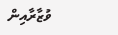ވުޒާރާއިން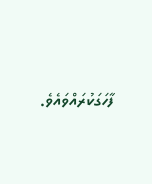ފާހަގަކުރައްވައެވެ.